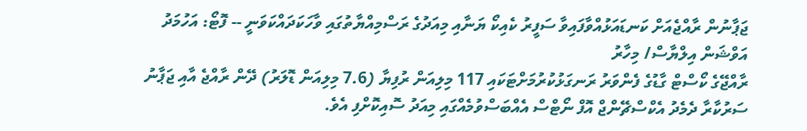ޖަޕާނުން ރާއްޖެއަށް ކަނޑައަޅުއްވާފައިވާ ސަފީރު ކެއިކޯ ޔަނާއި މިއަދުގެ ރަސްމިއްޔާތުގައި ވާހަކަދައްކަވަނީ -- ފޮޓޯ: އަހުމަދު އަވްޝަން އިލްޔާސް/ މިހާރު
ރާއްޖޭގެ ކޯސްޓް ގާޑުގެ ފެންވަރު ރަނގަޅުކުރުމަށްޓަކައި 117 މިލިއަން ރުފިޔާ (7.6 މިލިއަން ޑޮލަރު) ދޭން ރާއްޖެ އާއި ޖަޕާނު ސަރުކާރާ ދެމެދު އެކްސްޗޭންޖް އޮފް ނޯޓްސް އެއްބަސްވުމެއްގައި މިއަދު ސޮއިކޮށްފި އެވެ.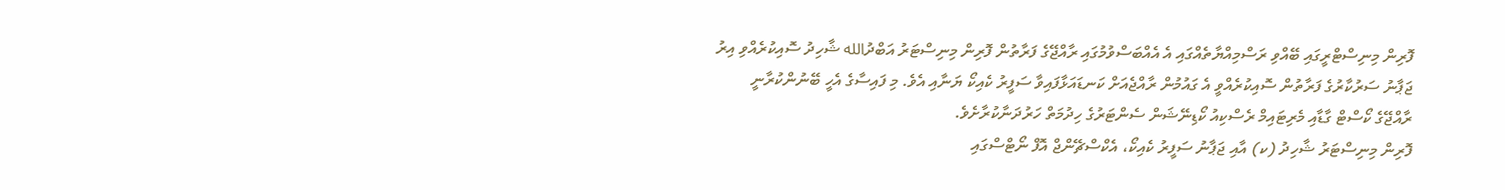ފޮރިން މިނިސްޓްރީގައި ބޭއްވި ރަސްމިއްޔާތެއްގައި އެ އެއްބަސްވުމުގައި ރާއްޖޭގެ ފަރާތުން ފޮރިން މިނިސްޓަރު އަބްދުالله ޝާހިދު ސޮއިކުރެއްވި އިރު ޖަޕާނު ސަރުކާރުގެ ފަރާތުން ސޮއިކުރެއްވީ އެ ގައުމުން ރާއްޖެއަށް ކަނޑައަޅާފައިވާ ސަފީރު ކެއިކޯ ޔަނާއި އެވެ. މި ފައިސާގެ އެހީ ބޭނުންކުރާނީ ރާއްޖޭގެ ކޯސްޓް ގާޑާއި މެރިޓައިމް ރެސްކިއު ކޯޑިނޭޝަން ސެންޓަރުގެ ހިދުމަތް ހަރުދަނާކުރާށެވެ.
ފޮރިން މިނިސްޓަރު ޝާހިދު (ކ) އާއި ޖަޕާނު ސަފީރު ކެއިކޯ، އެކްސްޗޭންޖް އޮފް ނޯޓްސްގައި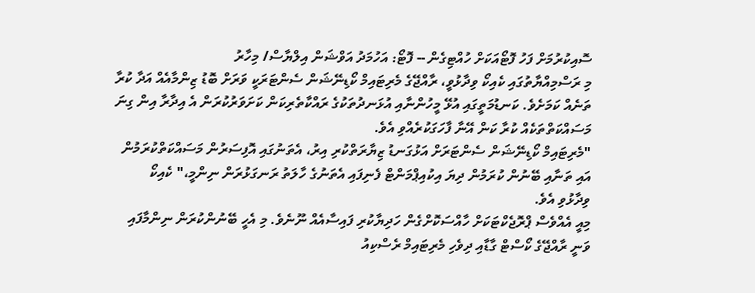ސޮއިކުރުމަށް ފަހު ފޮޓޯއަކަށް ހުއްޓިގެން -- ފޮޓޯ: އަހުމަދު އަވްޝަން އިލްޔާސް/ މިހާރު
މި ރަސްމިއްޔާތުގައި ކެއިކޯ ވިދާޅުވީ، ރާއްޖޭގެ މެރިޓައިމް ކޯޑިނޭޝަން ސެންޓަރަކީ ވަރަށް ބޮޑު ޒިންމާއެއް އަދާ ކުރާ ތަނެއް ކަމަށެވެ. ކަނޑުމަތީގައި އުޅޭ މީހުންނާއި އުޅަނދުތަކުގެ ރައްކާތެރިކަން ކަށަވަރުކުރަން އެ އިދާރާ އިން ގިނަ މަސައްކަތްތަކެއް ކުރާ ކަން އޭނާ ފާހަގަކުރެއްވި އެވެ.
"މެރިޓައިމް ކޯޑިނޭޝަން ސެންޓަރަށް އަޅުގަނޑު ޒިޔާރަތްކުރި އިރު، އެތަނުގައި އޮފިސަރުން މަސައްކަތްކުރަމުން އައި ތަނާއި ބޭނުން ކުރަމުން ދިޔަ އިކުއިޕްމަންޓް ފެނިފައި އެތަނުގެ ހާލަތު ރަނގަޅުރަން ނިންމީ،" ކެއިކޯ ވިދާޅުވި އެވެ.
މިއީ އެއްވެސް ޕްރޮޖެކްޓަކަށް ހާއްސަކޮށްގެން ހަދިޔާކުރި ފައިސާއެއް ނޫނެވެ. މި އެހީ ބޭނުންކުރަން ނިންމާފައި ވަނީ ރާއްޖޭގެ ކޯސްޓް ގާޑާއި ދިވެހި މެރިޓައިމް ރެސްކިއު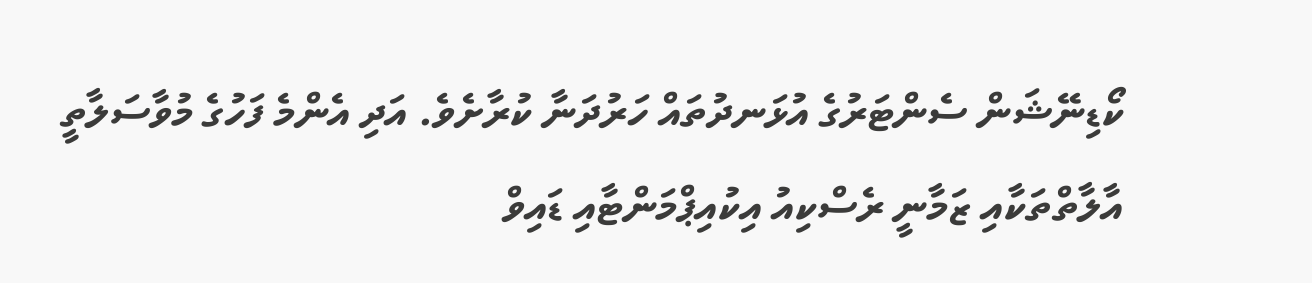ކޯޑިނޭޝަން ސެންޓަރުގެ އުޅަނދުތައް ހަރުދަނާ ކުރާށެވެ. އަދި އެންމެ ފަހުގެ މުވާސަލާތީ އާލާތްތަކާއި ޒަމާނީ ރެސްކިއު އިކުއިޕްމަންޓާއި ޑައިވް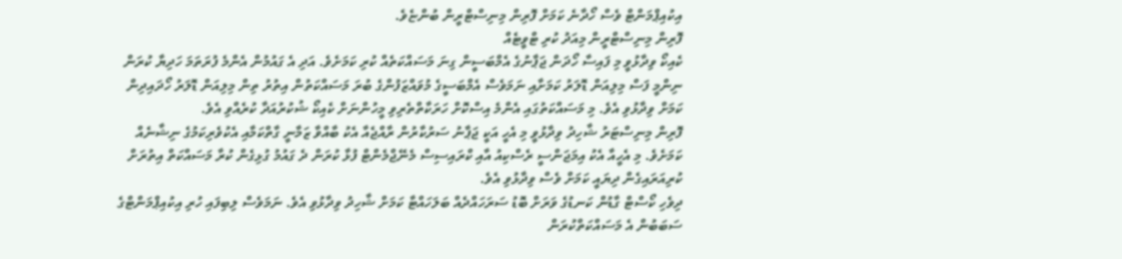އިކުއިޕްމަންޓް ވެސް ހޯދާނެ ކަމަށް ފޮރިން މިނިސްޓްރީން ބުންޏެވެ.
ފޮރިން މިނިސްޓްރީން މިއަދު ކުރި ޓްވީޓެއް
ކެއިކޯ ވިދާޅުވީ މި ފައިސާ ހޯދަން ޖަޕާނުގެ އެމްބަސީން ގިނަ މަސައްކަތެއް ކުރި ކަމަށެވެ. އަދި އެ ގައުމުން އެންމެ ފުރަތަމަ ހަދިޔާ ކުރަން ނިންމީ ފަސް މިލިއަން ޑޮލަރު ކަމަށާއި ނަމަވެސް އެމްބަސީގެ މުވައްޒަފުންގެ ބުރަ މަސައްކަތުން އިތުރު ތިން މިލިއަން ޑޮލަރު ހޯދައިދިން ކަމަށް ވިދާޅުވި އެވެ. މި މަސައްކަތުގައި އެންމެ އިސްކޮށް ހަރަކާތްތެރިވި މީހުންނަށް ކެއިކޯ ޝުކުރުއަދާ ކުރެއްވި އެވެ.
ފޮރިން މިނިސްޓަރު ޝާހިދު ވިދާޅުވީ މި އެހީ އަކީ ޖަޕާނު ސަރުކާރުން ރާއްޖެއާ އެކު ބާއްވާ ޒަމާނީ ގާތްކަމާއި އެކުވެރިކަމުގެ ނިޝާނެއް ކަމަށެވެ. މި އެހީއާ އެކު އިމަޖަންސީ ރެސްކިއު އާއި ކްރައިސިސް މެނޭޖްމެންޓް ފުޅާ ކުރަން ދެ ގައުމު ގުޅިގެން ކުރާ މަސައްކަތް އިތުރަށް ކުރިއަރައިގެން ދިޔައީ ކަމަށް ވެސް ވިދާޅުވި އެވެ.
ދިވެހި ކޯސްޓް ގާޑުން ކަނޑުގެ ވަރަށް ބޮޑު ސަރަހައްދެއް ބަލަހައްޓާ ކަމަށް ޝާހިދު ވިދާޅުވި އެވެ. ނަމަވެސް ލިބިފައި ހުރި އިކުއިޕްމަންޓްގެ ސަބަބުން އެ މަސައްކަތްކުރަން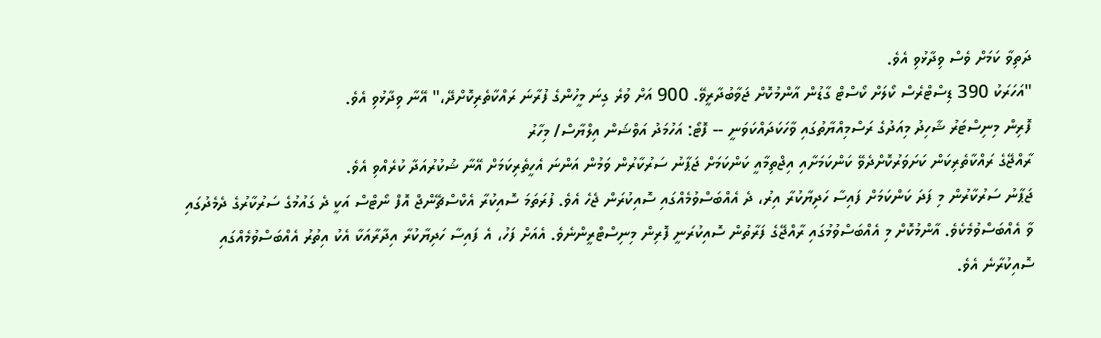ދަތިވާ ކަމަށް ވެސް ވިދާޅުވި އެވެ.
"އަހަރަކު 390 ޑިސްޓްރެސް ކޯލަށް ކޯސްޓް ގާޑުން އާންމުކޮށް ޖަވާބުދާރީވޭ. 900 އަށް ވުރެ ގިނަ މީހުންގެ ފުރާނަ ރައްކާތެރިކޮށްދޭ،" އޭނާ ވިދާޅުވި އެވެ.
ފޮރިން މިނިސްޓަރު ޝާހިދު މިއަދުގެ ރަސްމިއްޔާތުގައި ވާހަކަދައްކަވަނީ -- ފޮޓޯ: އަހުމަދު އަވްޝަން އިލްޔާސް/ މިހާރު
ރާއްޖޭގެ ރައްކާތެރިކަން ކަށަވަރުކޮށްދެވޭ ކަންކަމަށާއި އިޖްތިމާއީ ކަންކަމަށް ޖަޕާނު ސަރުކާރުން ވަމުން އަންނަ އެހީތެރިކަމަށް އޭނާ ޝުކުރުއަދާ ކުރެއްވި އެވެ.
ޖަޕާނު ސަރުކާރުން މި ފަދަ ކަންކަމަށް ފައިސާ ހަދިޔާކުރާ އިރު، ދެ އެއްބަސްވުމެއްގައި ސޮއިކުރަން ޖެހެ އެވެ. ފުރަތަމަ ސޮއިކުރާ އެކްސްޗޭންޖް އޮފް ނޯޓްސް އަކީ ދެ ގައުމުގެ ސަރުކާރުގެ ދެމެދުގައި ވާ އެއްބަސްވުމެކެވެ. އާންމުކޮށް މި އެއްބަސްވުމުގައި ރާއްޖޭގެ ފަރާތުން ސޮއިކުރަނީ ފޮރިން މިނިސްޓްރީންނެވެ. އެއަށް ފަހު، އެ ފައިސާ ހަދިޔާކުރާ އިދާރާއަކާ އެކު އިތުރު އެއްބަސްވުމެއްގައި ސޮއިކުރާނެ އެވެ.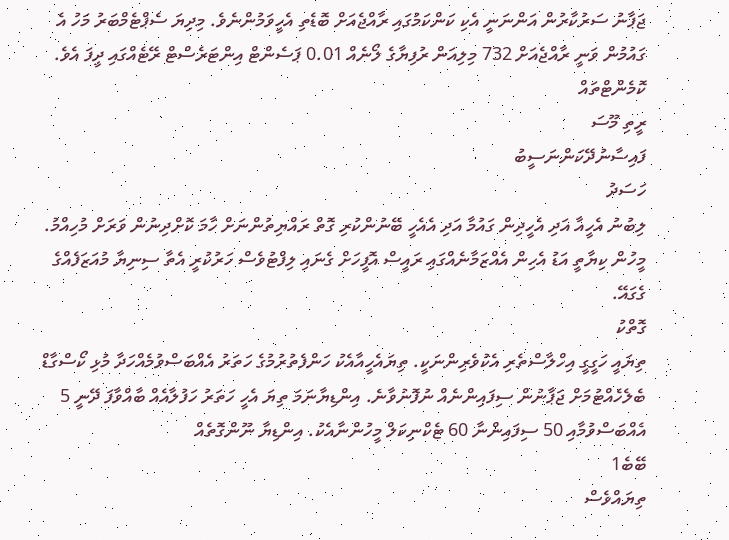ޖަޕާނު ސަރުކާރުން އަންނަނީ އެކި ކަންކަމުގައި ރާއްޖެއަށް ބޮޑެތި އެހީވަމުންނެވެ. މިދިޔަ ސެޕްޓެމްބަރު މަހު އެ ގައުމުން ވަނީ ރާއްޖެއަށް 732 މިލިއަން ރުފިޔާގެ ލޯނެއް 0.01 ޕަސެންޓް އިންޓަރެސްޓް ރޭޓެއްގައި ދީފަ އެވެ.
ކޮމެންޓްތައް
ރީތި މޫސަ
ފައިސާނުދޭކަންނަސީބު
ހަސަދު
ލިބުނު އެހީއާ އަދި އެހީދިން ގައުމާ އަދި އެއެހީ ބޭނުންކުރި ގޮތް ރައްޔިތުންނަށް ހާމަ ކޮށްދިނުން ވަރަށް މުހިއްމު. މީހުން ކިޔާތީ އަޑު އެހިން އެއްޒަމާނެއްގައި ރައީސް އޮފީހަށް ގެނައި ލިފްޓުވެސް ހަރުކުރީ އެތާ ސިނިޔާ މުއަޒަފެއްގެ ގެގައޭ.
ގޮތްކު
ތިޔައީ ހަގީގީ އިހްލާސްތެރި އެކުވެރިންނަކީ. ތިޔައެހީއާއެކު ހަންފެތުރުމުގެ ހަތަރު އެއްބަސްވުމެއްހަދާ މުޅި ކޯސްގާޑް ބެލެހެއްޓުމަށް ޖަޕާނުން ސިފައިންނެއް ނުފޮނުވާނެ. އިންޑިޔާނަމަ ތިޔަ އެހީ ހަތަރު ހަފުލާއެއް ބާއްވާފަ ދޭނީ 5 އެއްބަސްވުމާއި 50 ސިފައިންނާ 60 ޓެކްނިކަލް މީހުންނާއެކު. އިންޑިޔާ ނޫންގޮތެއް
ބޭބެ1
ތިޔައްވެސް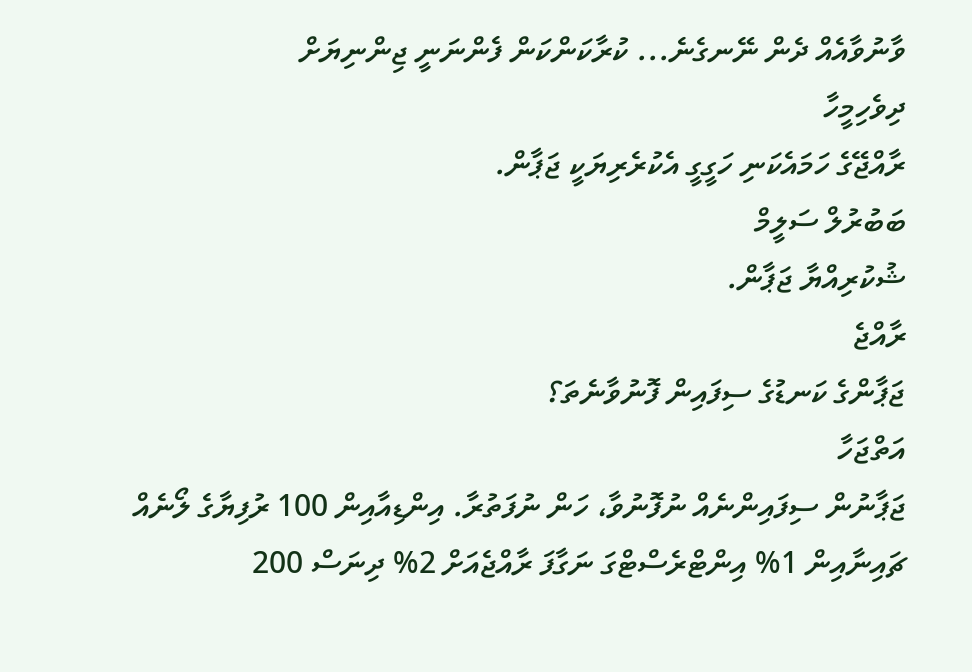ވާނުވާއެއް ދެން ނޭނގެނެ... ކުރާކަންކަން ފެންނަނީ ޖިންނިޔަށް
ދިވެހިމީހާ
ރާއްޖޭގެ ހަމައެކަނި ހަގީގީ އެކުރެރިޔަކީ ޖަޕާން.
ބަބުރުލް ސަލީމް
ޝުކުރިއްޔާ ޖަޕާން.
ރާއްޖެ
ޖަޕާންގެ ކަނޑުގެ ސިފައިން ފޮނުވާނެތަ؟
އަތްޖަހާ
ޖަޕާނުން ސިފައިންނެއް ނުފޮނުވާ، ހަން ނުފަތުރާ. އިންޑިއާއިން 100 ރުފިޔާގެ ލޯނެއް ޗައިނާއިން 1% އިންޓްރެސްޓްގަ ނަގާފަ ރާއްޖެއަށް 2% ދިނަސް 200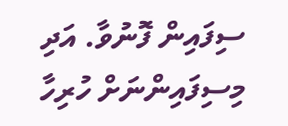ސިފައިން ފޮނުވާ. އަދި މިސިފައިންނަށް ހުރިހާ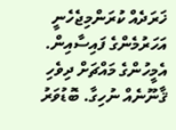ޚަރަދެއް ކުރަންމިޖެހެނީ އަހަރުމެންގެ ފައިސާއިން. އެމީހުންގެ މައްޗަށް ދިވެހި ޤާނޫނެއް ނުހިގާ. ބޮޑުވަރު